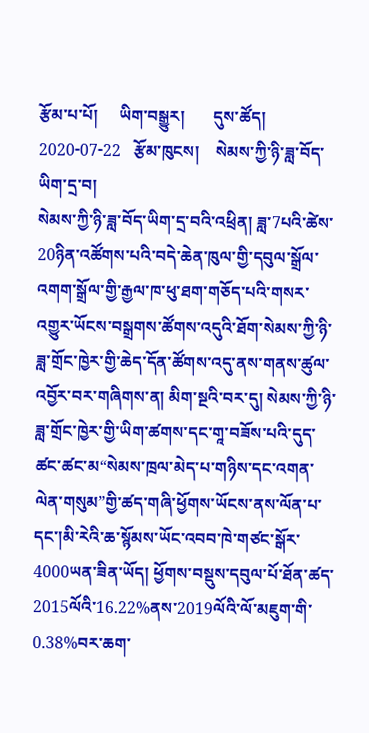རྩོམ་པ་པོ།     ཡིག་བསྒྱུར།       དུས་ཚོད།   2020-07-22   རྩོམ་ཁུངས།    སེམས་ཀྱི་ཉི་ཟླ་བོད་ཡིག་དྲ་བ།
སེམས་ཀྱི་ཉི་ཟླ་བོད་ཡིག་དྲ་བའི་འཕྲིན། ཟླ་7པའི་ཚེས་20ཉིན་འཚོགས་པའི་བདེ་ཆེན་ཁུལ་གྱི་དབུལ་སྒྲོལ་འགག་སྒྲོལ་གྱི་རྒྱལ་ཁ་ཕུ་ཐག་གཅོད་པའི་གསར་འགྱུར་ཡོངས་བསྒྲགས་ཚོགས་འདུའི་ཐོག་སེམས་ཀྱི་ཉི་ཟླ་གྲོང་ཁྱེར་གྱི་ཆེད་དོན་ཚོགས་འདུ་ནས་གནས་ཚུལ་འབྱོར་བར་གཞིགས་ན། མིག་སྔའི་བར་དུ། སེམས་ཀྱི་ཉི་ཟླ་གྲོང་ཁྱེར་གྱི་ཡིག་ཚགས་དང་གཱ་བཟོས་པའི་དུད་ཚང་ཚང་མ“སེམས་ཁྲལ་མེད་པ་གཉིས་དང་འགན་ལེན་གསུམ”གྱི་ཚད་གཞི་ཕྱོགས་ཡོངས་ནས་ལོན་པ་དང་།མི་རེའི་ཆ་སྙོམས་ཡོང་འབབ་ཁེ་གཙང་སྒོར་4000ཡན་ཟིན་ཡོད། ཕྱོགས་བསྡུས་དབུལ་པོ་ཐོན་ཚད་2015ལོའི་16.22%ནས་2019ལོའི་ལོ་མཇུག་གི་0.38%བར་ཆག་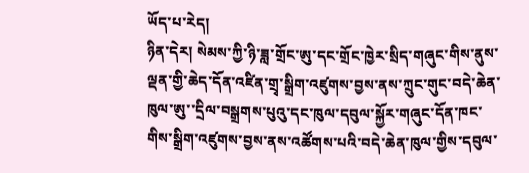ཡོད་པ་རེད།
ཉིན་དེར། སེམས་ཀྱི་ཉི་ཟླ་གྲོང་ཨུ་དང་གྲོང་ཁྱེར་སྲིད་གཞུང་གིས་ནུས་ལྡན་གྱི་ཆེད་དོན་འཛིན་གྲྭ་སྒྲིག་འཛུགས་བྱས་ནས་ཀྲུང་གུང་བདེ་ཆེན་ཁུལ་ཨུ་་དྲིལ་བསྒྲགས་པུའུ་དང་ཁུལ་དབུལ་སྐྱོར་གཞུང་དོན་ཁང་གིས་སྒྲིག་འཛུགས་བྱས་ནས་འཚོགས་པའི་བདེ་ཆེན་ཁུལ་གྱིས་དབུལ་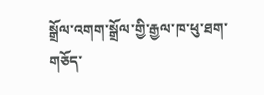སྒྲོལ་འགག་སྒྲོལ་གྱི་རྒྱལ་ཁ་ཕུ་ཐག་གཅོད་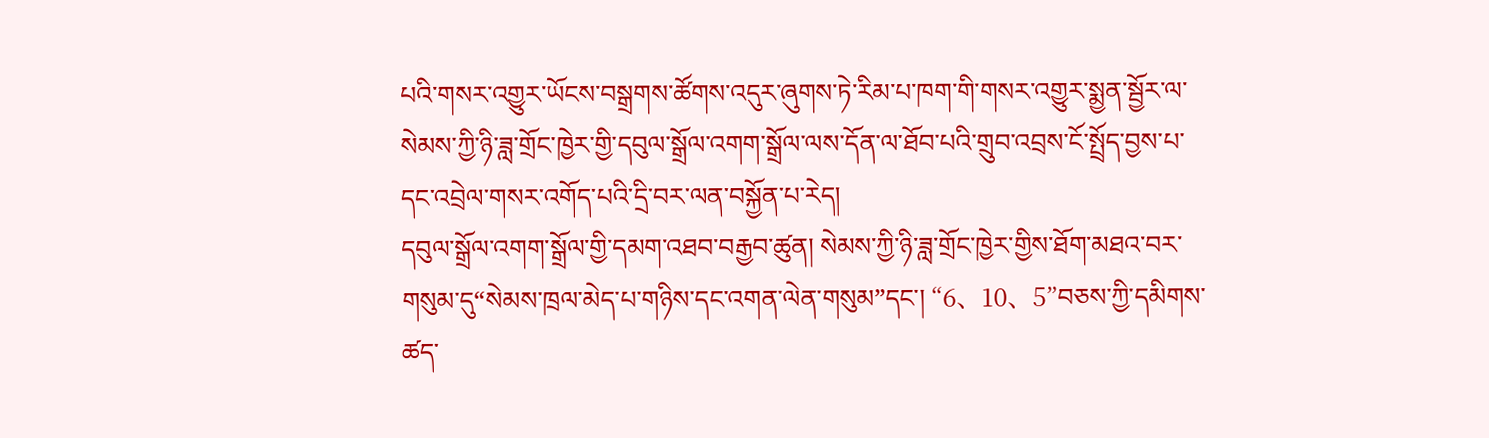པའི་གསར་འགྱུར་ཡོངས་བསྒྲགས་ཚོགས་འདུར་ཞུགས་ཏེ་རིམ་པ་ཁག་གི་གསར་འགྱུར་སྨྱན་སྦྱོར་ལ་སེམས་ཀྱི་ཉི་ཟླ་གྲོང་ཁྱེར་གྱི་དབུལ་སྒྲོལ་འགག་སྒྲོལ་ལས་དོན་ལ་ཐོབ་པའི་གྲུབ་འབྲས་ངོ་སྤྲོད་བྱས་པ་དང་འབྲེལ་གསར་འགོད་པའི་དྲི་བར་ལན་བསྐྱོན་པ་རེད།
དབུལ་སྒྲོལ་འགག་སྒྲོལ་གྱི་དམག་འཐབ་བརྒྱབ་ཚུན། སེམས་ཀྱི་ཉི་ཟླ་གྲོང་ཁྱེར་གྱིས་ཐོག་མཐའ་བར་གསུམ་དུ“སེམས་ཁྲལ་མེད་པ་གཉིས་དང་འགན་ལེན་གསུམ”དང་། “6、10、5”བཅས་ཀྱི་དམིགས་ཚད་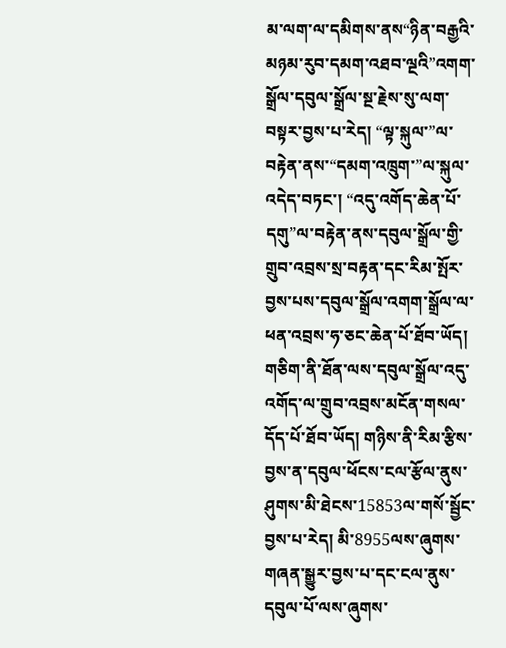མ་ལག་ལ་དམིགས་ནས“ཉིན་བརྒྱའི་མཉམ་རུབ་དམག་འཐབ་ལྔའི”འགག་སྒྲོལ་དབུལ་སྒྲོལ་སྔ་རྗེས་སུ་ལག་བསྟར་བྱས་པ་རེད། “ལྟ་སྐུལ་”ལ་བརྟེན་ནས་“དམག་འཁྲུག་”ལ་སྐུལ་འདེད་བཏང་། “འདུ་འགོད་ཆེན་པོ་དགུ”ལ་བརྟེན་ནས་དབུལ་སྒྲོལ་གྱི་གྲུབ་འབྲས་སྲ་བརྟན་དང་རིམ་སྤོར་བྱས་པས་དབུལ་སྒྲོལ་འགག་སྒྲོལ་ལ་ཕན་འབྲས་ཧ་ཅང་ཆེན་པོ་ཐོབ་ཡོད། གཅིག་ནི་ཐོན་ལས་དབུལ་སྒྲོལ་འདུ་འགོད་ལ་གྲུབ་འབྲས་མངོན་གསལ་དོད་པོ་ཐོབ་ཡོད། གཉིས་ནི་རིམ་རྩིས་བྱས་ན་དབུལ་ཕོངས་ངལ་རྩོལ་ནུས་ཤུགས་མི་ཐེངས་15853ལ་གསོ་སྦྱོང་བྱས་པ་རེད། མི་8955ལས་ཞུགས་གཞན་སྒྱུར་བྱས་པ་དང་ངལ་ནུས་དབུལ་པོ་ལས་ཞུགས་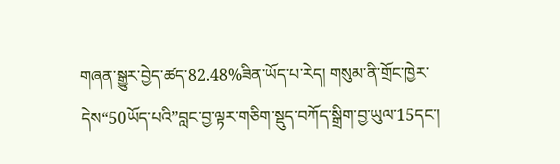གཞན་སྒྱུར་བྱེད་ཚད་82.48%ཟིན་ཡོད་པ་རེད། གསུམ་ནི་གྲོང་ཁྱེར་དེས“50ཡོད་པའི”བླང་བྱ་ལྟར་གཅིག་སྡུད་བཀོད་སྒྲིག་བྱ་ཡུལ་15དང་།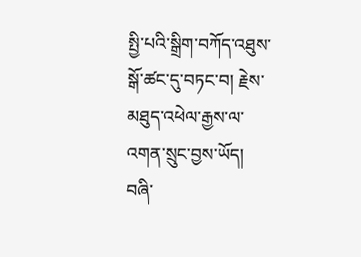སྤྱི་པའི་སྒྲིག་བཀོད་འཐུས་སྒོ་ཚང་དུ་བཏང་བ། རྗེས་མཐུད་འཕེལ་རྒྱས་ལ་འགན་སྲུང་བྱས་ཡོད། བཞི་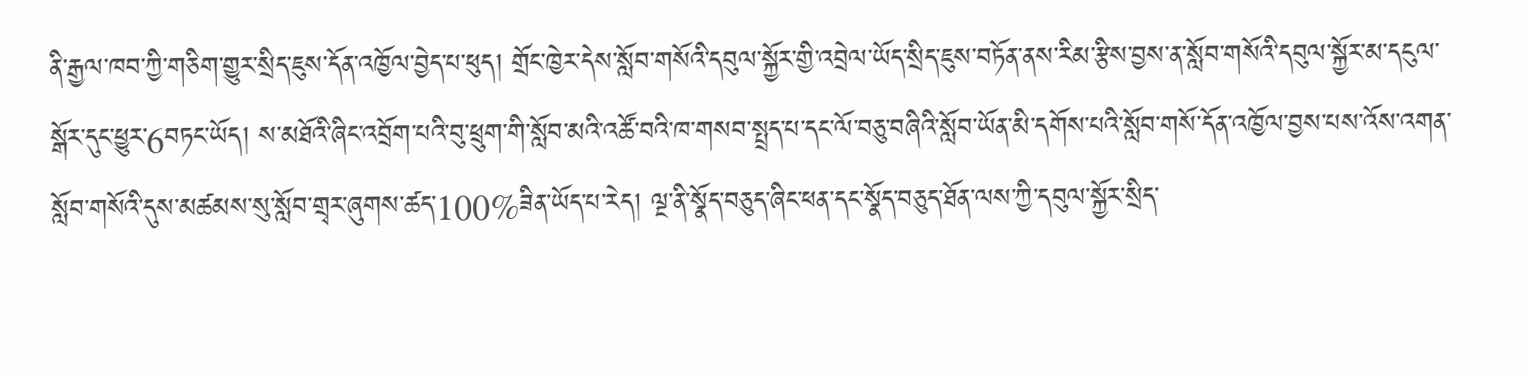ནི་རྒྱལ་ཁབ་ཀྱི་གཅིག་གྱུར་སྲིད་ཇུས་དོན་འཁྱོལ་བྱེད་པ་ཕུད། གྲོང་ཁྱེར་དེས་སློབ་གསོའི་དབུལ་སྐྱོར་གྱི་འབྲེལ་ཡོད་སྲིད་ཇུས་བཏོན་ནས་རིམ་རྩིས་བྱས་ན་སློབ་གསོའི་དབུལ་སྐྱོར་མ་དངུལ་སྒོར་དུང་ཕྱུར་6བཏང་ཡོད། ས་མཐོའི་ཞིང་འབྲོག་པའི་བུ་ཕྲུག་གི་སློབ་མའི་འཚོ་བའི་ཁ་གསབ་སྤྲད་པ་དང་ལོ་བཅུ་བཞིའི་སློབ་ཡོན་མི་དགོས་པའི་སློབ་གསོ་དོན་འཁྱོལ་བྱས་པས་འོས་འགན་སློབ་གསོའི་དུས་མཚམས་སུ་སློབ་གྲྭར་ཞུགས་ཚད་100%ཟིན་ཡོད་པ་རེད། ལྔ་ནི་སྣོད་བཅུད་ཞིང་ཕན་དང་སྣོད་བཅུད་ཐོན་ལས་ཀྱི་དབུལ་སྐྱོར་སྲིད་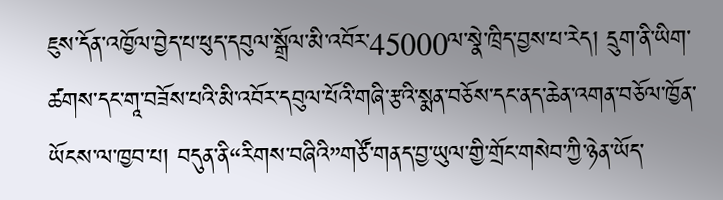ཇུས་དོན་འཁྱོལ་བྱེད་པ་ཕུད་དབུལ་སྒྲོལ་མི་འབོར་45000ལ་སྣེ་ཁྲིད་བྱས་པ་རེད། དྲུག་ནི་ཡིག་ཚགས་དང་གཱ་བཟོས་པའི་མི་འབོར་དབུལ་པོའི་གཞི་རྩའི་སྨན་བཅོས་དང་ནད་ཆེན་འགན་བཅོལ་ཁྱོན་ཡོངས་ལ་ཁྱབ་པ། བདུན་ནི“རིགས་བཞིའི”གཙོ་གནད་བྱ་ཡུལ་གྱི་གྲོང་གསེབ་ཀྱི་ཉེན་ཡོད་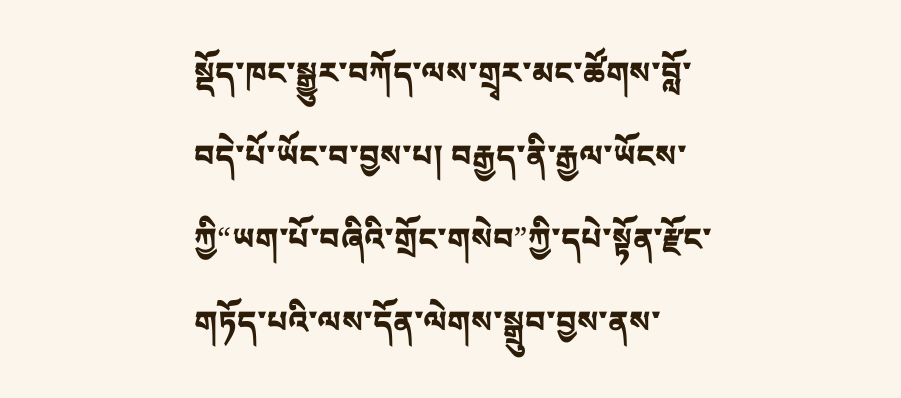སྡོད་ཁང་སྒྱུར་བཀོད་ལས་གྲྭར་མང་ཚོགས་བློ་བདེ་པོ་ཡོང་བ་བྱས་པ། བརྒྱད་ནི་རྒྱལ་ཡོངས་ཀྱི“ཡག་པོ་བཞིའི་གྲོང་གསེབ”ཀྱི་དཔེ་སྟོན་རྫོང་གཏོད་པའི་ལས་དོན་ལེགས་སྒྲུབ་བྱས་ནས་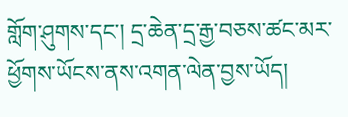གློག་ཤུགས་དང་། དྲ་ཆེན་དྲ་རྒྱ་བཅས་ཚང་མར་ཕྱོགས་ཡོངས་ནས་འགན་ལེན་བྱས་ཡོད།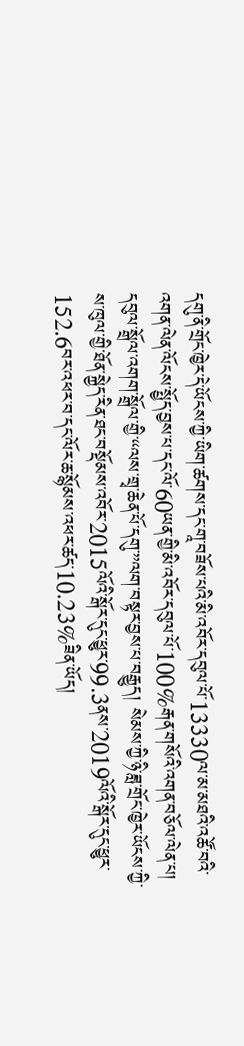དགུ་ནི་གྲོང་ཁྱེར་དེ་ཡོངས་ཀྱི་ཡིག་ཚགས་དང་གཱ་བཟོས་པའི་མི་འབོར་དབུལ་པོ་13330ལ་མ་མཐའི་འཚོ་བའི་འགན་ལེན་ལོངས་སྤྱོད་བྱས་པ་དང་ལོ་60ཡན་གྱི་མི་འབོར་དབུལ་པོ་100%རྒན་གསོའི་འགན་བཅོལ་ལེན་པ། དབུལ་སྒྲོལ་འགག་སྒྲོལ་གྱི་“ལས་གྲྭ་ཆེན་པོ་དགུ་”ལག་བསྟར་བྱས་པ་བརྒྱུད། སེམས་ཀྱི་ཉི་ཟླ་གྲོང་ཁྱེར་ཡོངས་ཀྱི་ས་ཁུལ་གྱི་ཐོན་སྐྱེད་རིན་ཐང་བསྡོམས་འབོར་2015ལོའི་སྒོར་དུང་ཕྱུར་99.3ནས་2019ལོའི་སྒོར་དུང་ཕྱུར་152.6བར་འཕར་བ་དང་ལོར་ཆ་སྙོམས་འཕར་ཚད་10.23%ཟིན་ཡོད།